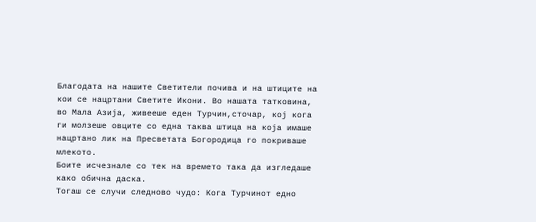Благодата на нашите Светители почива и на штиците на кои се нацртани Светите Икони. Во нашата татковина, во Мала Азија, живееше еден Турчин,сточар, кој кога ги молзеше овците со една таква штица на која имаше нацртано лик на Пресветата Богородица го покриваше млекото.
Боите исчезнале со тек на времето така да изгледаше како обична даска.
Тогаш се случи следново чудо: Кога Турчинот едно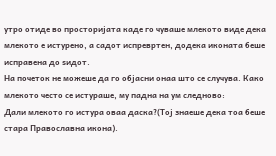утро отиде во просторијата каде го чуваше млекото виде дека млекото е истурено, а садот испревртен, додека иконата беше исправена до ѕидот.
На почеток не можеше да го објасни онаа што се случува. Како млекото често се истураше, му падна на ум следново:
Дали млекото го истура оваа даска?(Тој знаеше дека тоа беше стара Православна икона).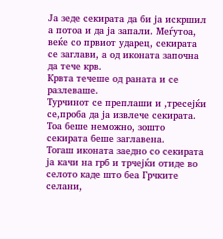Ја зеде секирата да би ја искршил а потоа и да ја запали. Меѓутоа, веќе со првиот ударец, секирата се заглави, а од иконата започна да тече крв.
Крвта течеше од раната и се разлеваше.
Турчинот се преплаши и ,тресејќи се,проба да ја извлече секирата. Тоа беше неможно, зошто секирата беше заглавена.
Тогаш иконата заедно со секирата ја качи на грб и трчејќи отиде во селото каде што беа Грчките селани,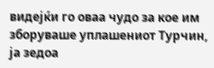видејќи го оваа чудо за кое им зборуваше уплашениот Турчин, ја зедоа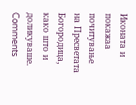Иконата и покажаа почитување на Пресветата Богородица, како што и доликуваше.
Comments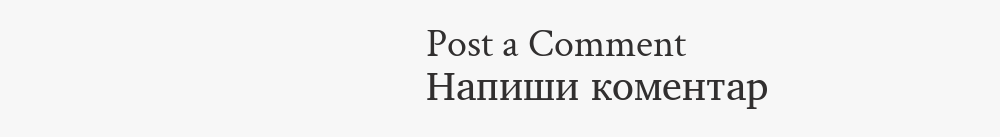Post a Comment
Напиши коментар